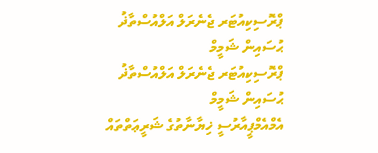ޕްރޮސިކިއުޓަރ ޖެނެރަލް އަލްއުސްތާޛު ޙުސައިން ޝަމީމް
ޕްރޮސިކިއުޓަރ ޖެނެރަލް އަލްއުސްތާޛު ޙުސައިން ޝަމީމް
އެމްއެމްޕީއާރުސީ ޚިޔާނާތުގެ ޝަރީޢަތްތައް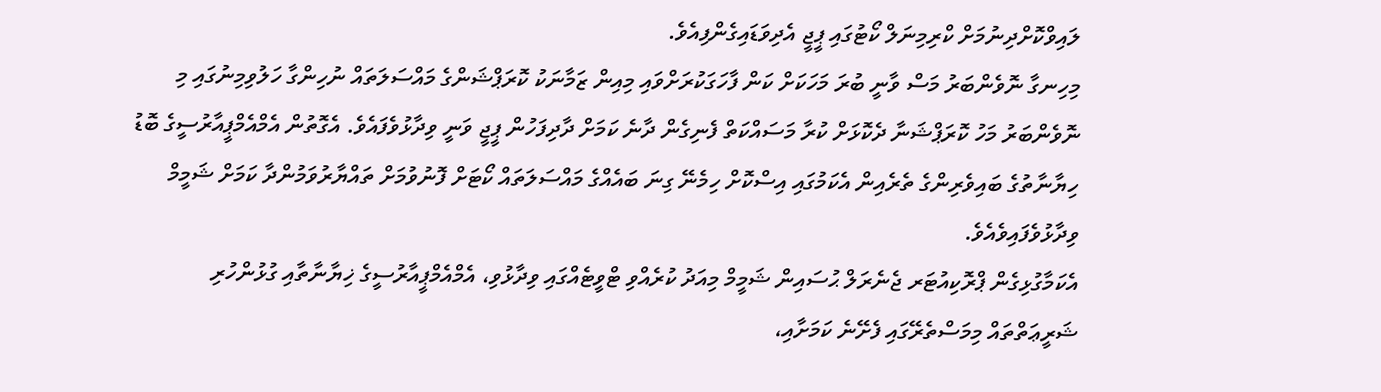ލައިވްކޮށްދިނުމަށް ކްރިމިނަލް ކޯޓުގައި ޕީޖީ އެދިވަޑައިގެންފިއެވެ.
މިހިނގާ ނޮވެންބަރު މަސް ވާނީ ބުރަ މަހަކަށް ކަން ފާހަގަކުރަށްވައި މިއިން ޒަމާނަކު ކޮރަޕްޝަންގެ މައްސަލަތައް ނުހިންގާ ހަލުވިމިނުގައި މި ނޮވެންބަރު މަހު ކޮރަޕްޝަނާ ދެކޮޅަށް ކުރާ މަސައްކަތް ފެނިގެން ދާނެ ކަމަށް ދާދިފަހުން ޕީޖީ ވަނީ ވިދާޅުވެފައެވެ. އެގޮތުން އެމްއެމްޕީއާރުސީގެ ބޮޑު ހިޔާނާތުގެ ބައިވެރިންގެ ތެރެއިން އެކަމުގައި އިސްކޮށް ހިމެނޭ ގިނަ ބައެއްގެ މައްސަލަތައް ކޯޓަށް ފޮނުވުމަށް ތައްޔާރުވަމުންދާ ކަމަށް ޝަމީމް ވިދާޅުވެފައިވެއެވެ.
އެކަމާގުޅިގެން ޕްރޮކިއުޓަރ ޖެނެރަލް ޙުސައިން ޝަމީމް މިއަދު ކުރެއްވި ޓްވީޓެއްގައި ވިދާޅުވި، އެމްއެމްޕީއާރުސީގެ ޚިޔާނާތާއި ގުޅުންހުރި ޝަރީޢަތްތައް މިމަސްތެރޭގައި ފެށޭނެ ކަމަށާއި،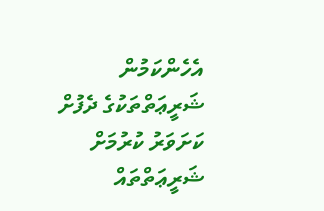އެހެންކަމުން ޝަރީޢަތްތަކުގެ ދެފުށް ކަށަވަރު ކުރުމަށް ޝަރީޢަތްތައް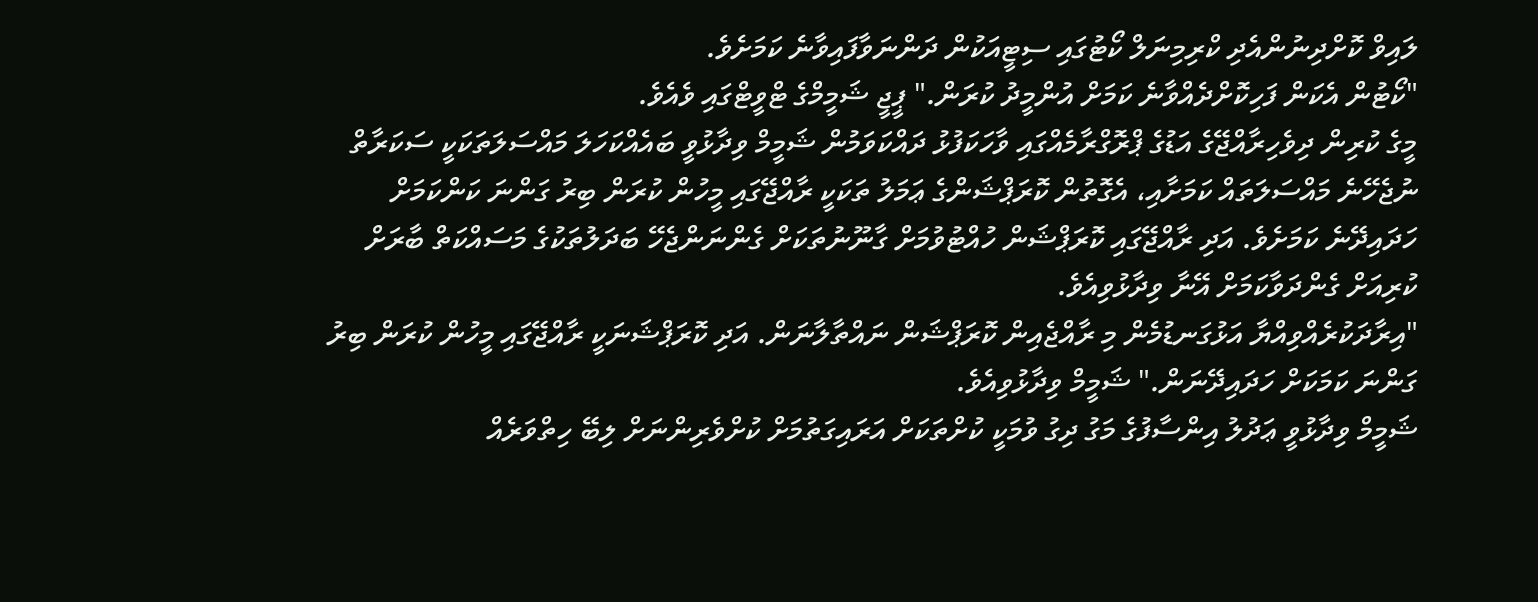ލައިވް ކޮށްދިނުންއެދި ކްރިމިނަލް ކޯޓުގައި ސިޓީއަކުން ދަންނަވާފައިވާނެ ކަމަށެވެ.
"ކޯޓުން އެކަން ފަހިކޮށްދެއްވާނެ ކަމަށް އުންމީދު ކުރަން." ޕީޖީ ޝަމީމްގެ ޓްވީޓްގައި ވެއެވެ.
މީގެ ކުރިން ދިވެހިރާއްޖޭގެ އަޑުގެ ޕްރޮގްރާމެއްގައި ވާހަކަފުޅު ދައްކަވަމުން ޝަމީމް ވިދާޅުވީ ބައެއްކަހަލަ މައްސަލަތަކަކީ ސަކަރާތް ނުޖެހޭނެ މައްސަލަތައް ކަމަށާއި، އެގޮތުން ކޮރަޕްޝަންގެ ޢަމަލު ތަކަކީ ރާއްޖޭގައި މީހުން ކުރަން ބިރު ގަންނަ ކަންކަމަށް ހަދައިދޭނެ ކަމަށެވެ. އަދި ރާއްޖޭގައި ކޮރަޕްޝަން ހުއްޓުވުމަށް ގާނޫނުތަކަށް ގެންނަންޖެހޭ ބަދަލުތަކުގެ މަސައްކަތް ބާރަށް ކުރިއަށް ގެންދަވާކަމަށް އޭނާ ވިދާޅުވިއެވެ.
"އިރާދަކުރެއްވިއްޔާ އަޅުގަނޑުމެން މި ރާއްޖެއިން ކޮރަޕްޝަން ނައްތާލާނަން. އަދި ކޮރަޕްޝަނަކީ ރާއްޖޭގައި މީހުން ކުރަން ބިރު ގަންނަ ކަމަކަށް ހަދައިދޭނަން." ޝަމީމް ވިދާޅުވިއެވެ.
ޝަމީމް ވިދާޅުވީ ޢަދުލު އިންސާފުގެ މަގު ދިގު ވުމަކީ ކުށްތަކަށް އަރައިގަތުމަށް ކުށްވެރިންނަށް ލިބޭ ހިތްވަރެއް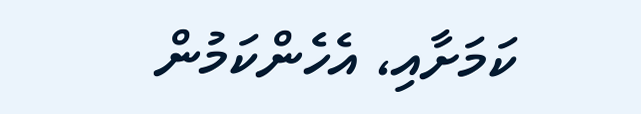ކަމަށާއި، އެހެންކަމުން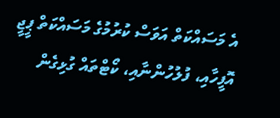އެ މަސައްކަތް އަވަސް ކުރުމުގެ މަސައްކަތް ޕީޖީ އޮފީހާއި، ފުލުހުންނާއި، ކޯޓްތައް ގުޅިގެން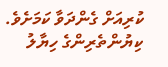ކުރިއަށް ގެންދަވާ ކަމަށެވެ.
ކިޔުންތެރިންގެ ހިޔާލު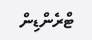ޓްރެންޑިން